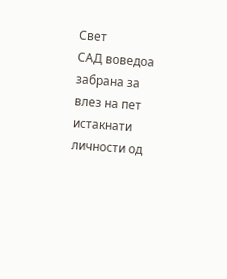Свет
САД воведоа забрана за влез на пет истакнати личности од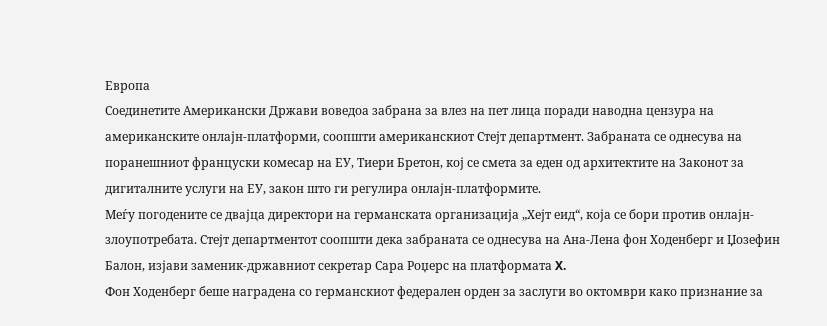Европа
Соединетите Американски Држави воведоа забрана за влез на пет лица поради наводна цензура на американските онлајн-платформи, соопшти американскиот Стејт департмент. Забраната се однесува на поранешниот француски комесар на ЕУ, Тиери Бретон, кој се смета за еден од архитектите на Законот за дигиталните услуги на ЕУ, закон што ги регулира онлајн-платформите.
Меѓу погодените се двајца директори на германската организација „Хејт еид“, која се бори против онлајн-злоупотребата. Стејт департментот соопшти дека забраната се однесува на Ана-Лена фон Ходенберг и Џозефин Балон, изјави заменик-државниот секретар Сара Роџерс на платформата X.
Фон Ходенберг беше наградена со германскиот федерален орден за заслуги во октомври како признание за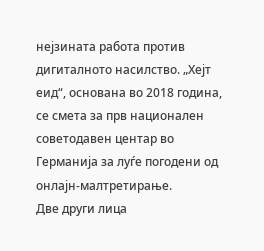нејзината работа против дигиталното насилство. „Хејт еид“, основана во 2018 година, се смета за прв национален советодавен центар во Германија за луѓе погодени од онлајн-малтретирање.
Две други лица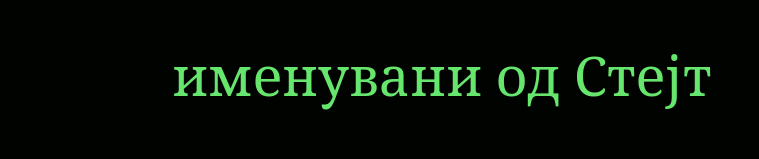именувани од Стејт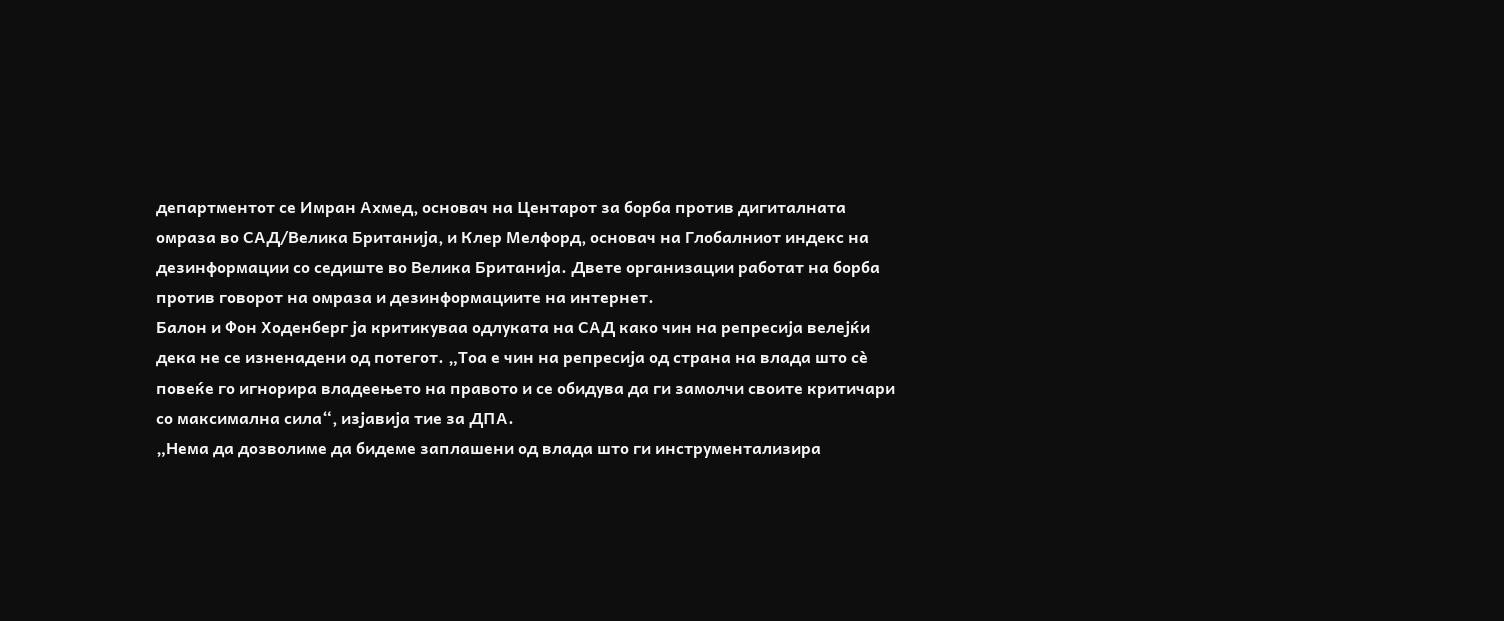департментот се Имран Ахмед, основач на Центарот за борба против дигиталната омраза во САД/Велика Британија, и Клер Мелфорд, основач на Глобалниот индекс на дезинформации со седиште во Велика Британија. Двете организации работат на борба против говорот на омраза и дезинформациите на интернет.
Балон и Фон Ходенберг ја критикуваа одлуката на САД како чин на репресија велејќи дека не се изненадени од потегот. „Тоа е чин на репресија од страна на влада што сè повеќе го игнорира владеењето на правото и се обидува да ги замолчи своите критичари со максимална сила“, изјавија тие за ДПА.
„Нема да дозволиме да бидеме заплашени од влада што ги инструментализира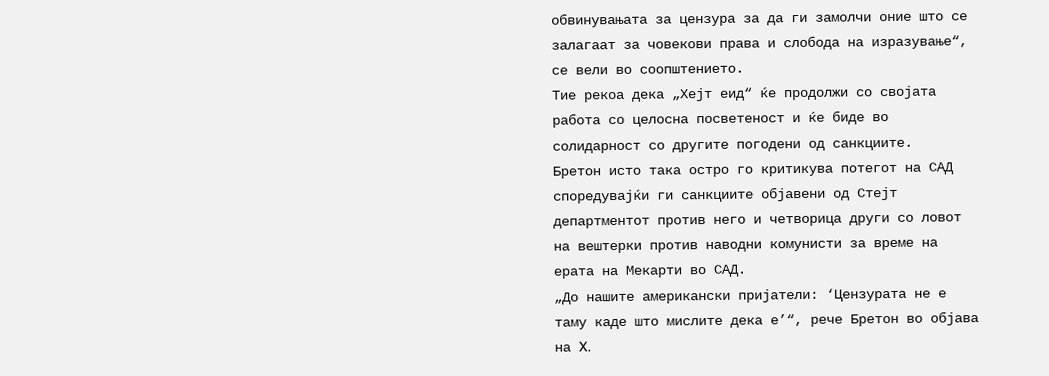обвинувањата за цензура за да ги замолчи оние што се залагаат за човекови права и слобода на изразување“, се вели во соопштението.
Тие рекоа дека „Хејт еид“ ќе продолжи со својата работа со целосна посветеност и ќе биде во солидарност со другите погодени од санкциите.
Бретон исто така остро го критикува потегот на САД споредувајќи ги санкциите објавени од Стејт департментот против него и четворица други со ловот на вештерки против наводни комунисти за време на ерата на Мекарти во САД.
„До нашите американски пријатели: ‘Цензурата не е таму каде што мислите дека е’“, рече Бретон во објава на X.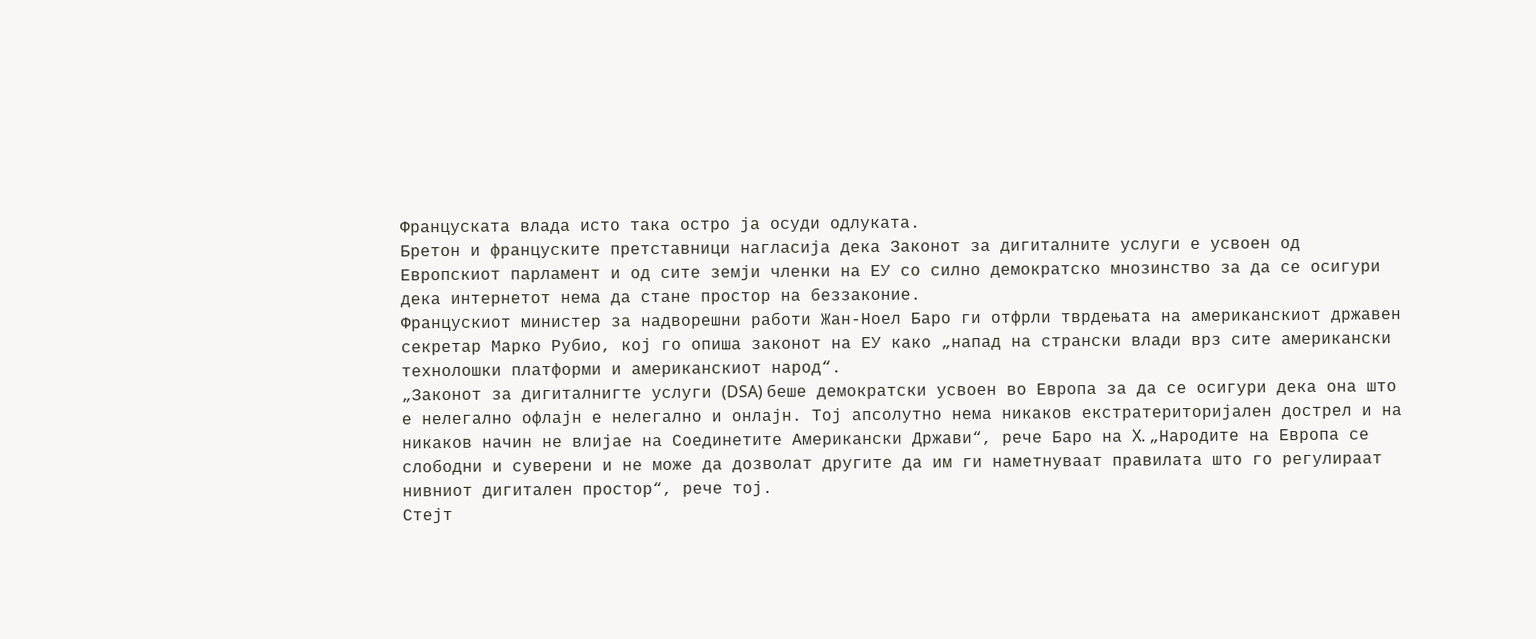Француската влада исто така остро ја осуди одлуката.
Бретон и француските претставници нагласија дека Законот за дигиталните услуги е усвоен од Европскиот парламент и од сите земји членки на ЕУ со силно демократско мнозинство за да се осигури дека интернетот нема да стане простор на беззаконие.
Францускиот министер за надворешни работи Жан-Ноел Баро ги отфрли тврдењата на американскиот државен секретар Марко Рубио, кој го опиша законот на ЕУ како „напад на странски влади врз сите американски технолошки платформи и американскиот народ“.
„Законот за дигиталнигте услуги (DSA) беше демократски усвоен во Европа за да се осигури дека она што е нелегално офлајн е нелегално и онлајн. Тој апсолутно нема никаков екстратериторијален дострел и на никаков начин не влијае на Соединетите Американски Држави“, рече Баро на X. „Народите на Европа се слободни и суверени и не може да дозволат другите да им ги наметнуваат правилата што го регулираат нивниот дигитален простор“, рече тој.
Стејт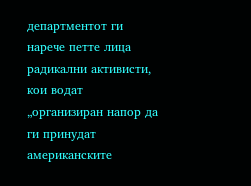департментот ги нарече петте лица радикални активисти, кои водат „организиран напор да ги принудат американските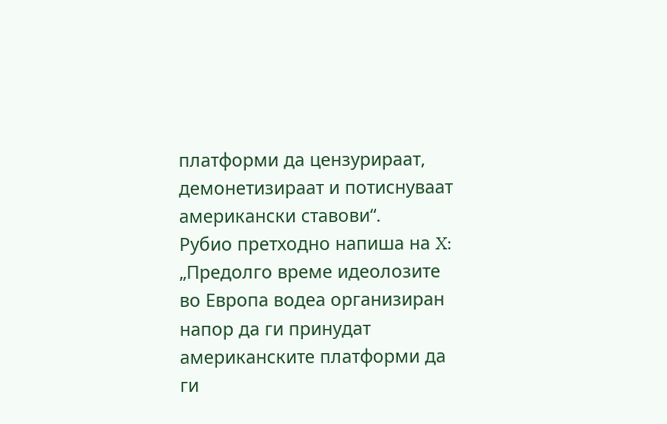платформи да цензурираат, демонетизираат и потиснуваат американски ставови“.
Рубио претходно напиша на X: „Предолго време идеолозите во Европа водеа организиран напор да ги принудат американските платформи да ги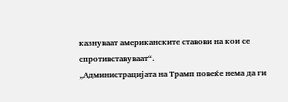казнуваат американските ставови на кои се спротивставуваат“.
„Администрацијата на Трамп повеќе нема да ги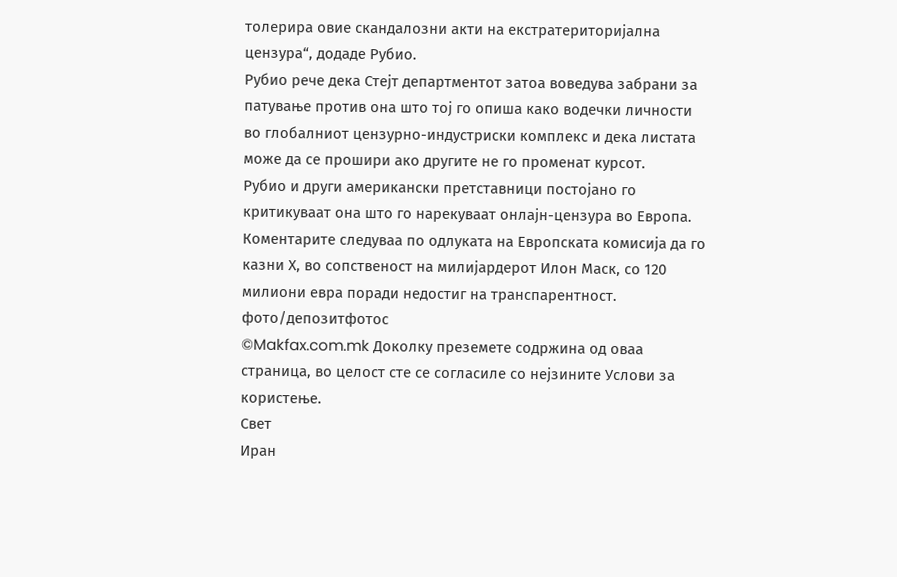толерира овие скандалозни акти на екстратериторијална цензура“, додаде Рубио.
Рубио рече дека Стејт департментот затоа воведува забрани за патување против она што тој го опиша како водечки личности во глобалниот цензурно-индустриски комплекс и дека листата може да се прошири ако другите не го променат курсот.
Рубио и други американски претставници постојано го критикуваат она што го нарекуваат онлајн-цензура во Европа. Коментарите следуваа по одлуката на Европската комисија да го казни Х, во сопственост на милијардерот Илон Маск, со 120 милиони евра поради недостиг на транспарентност.
фото/депозитфотос
©Makfax.com.mk Доколку преземете содржина од оваа страница, во целост сте се согласиле со нејзините Услови за користење.
Свет
Иран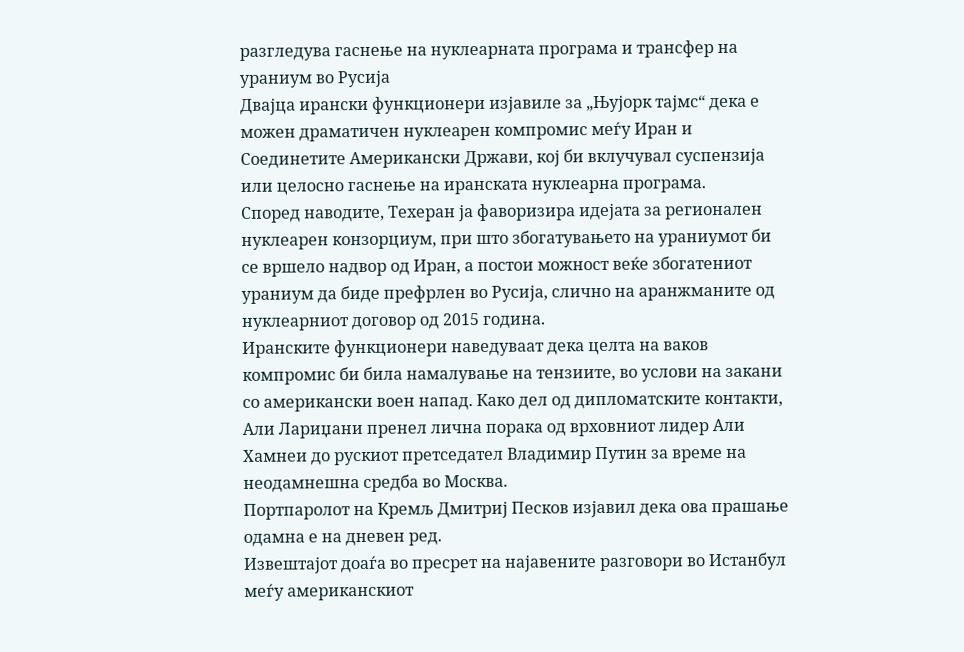разгледува гаснење на нуклеарната програма и трансфер на ураниум во Русија
Двајца ирански функционери изјавиле за „Њујорк тајмс“ дека е можен драматичен нуклеарен компромис меѓу Иран и Соединетите Американски Држави, кој би вклучувал суспензија или целосно гаснење на иранската нуклеарна програма.
Според наводите, Техеран ја фаворизира идејата за регионален нуклеарен конзорциум, при што збогатувањето на ураниумот би се вршело надвор од Иран, а постои можност веќе збогатениот ураниум да биде префрлен во Русија, слично на аранжманите од нуклеарниот договор од 2015 година.
Иранските функционери наведуваат дека целта на ваков компромис би била намалување на тензиите, во услови на закани со американски воен напад. Како дел од дипломатските контакти, Али Лариџани пренел лична порака од врховниот лидер Али Хамнеи до рускиот претседател Владимир Путин за време на неодамнешна средба во Москва.
Портпаролот на Кремљ Дмитриј Песков изјавил дека ова прашање одамна е на дневен ред.
Извештајот доаѓа во пресрет на најавените разговори во Истанбул меѓу американскиот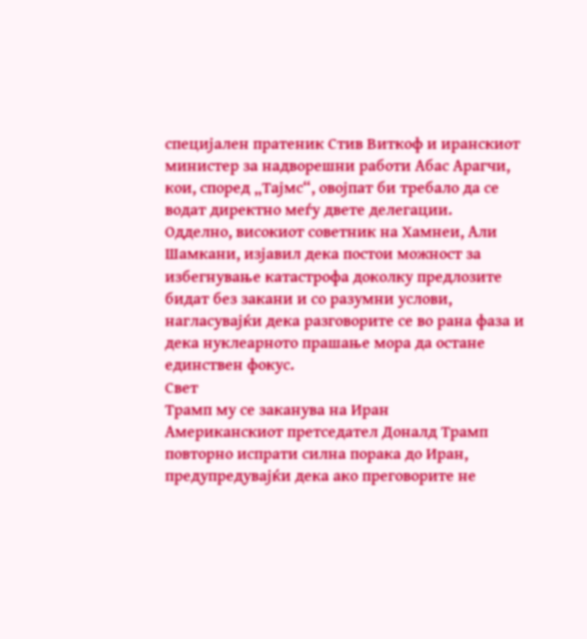специјален пратеник Стив Виткоф и иранскиот министер за надворешни работи Абас Арагчи, кои, според „Тајмс“, овојпат би требало да се водат директно меѓу двете делегации.
Одделно, високиот советник на Хамнеи, Али Шамкани, изјавил дека постои можност за избегнување катастрофа доколку предлозите бидат без закани и со разумни услови, нагласувајќи дека разговорите се во рана фаза и дека нуклеарното прашање мора да остане единствен фокус.
Свет
Трамп му се заканува на Иран
Американскиот претседател Доналд Трамп повторно испрати силна порака до Иран, предупредувајќи дека ако преговорите не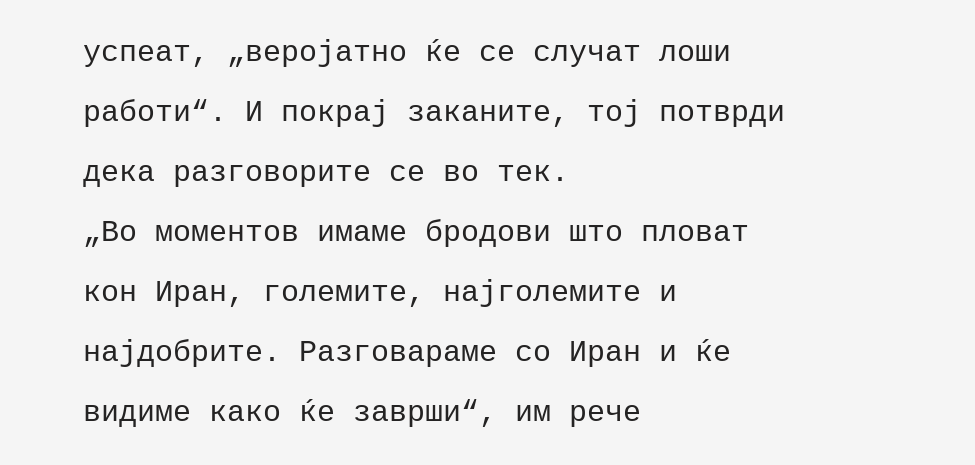успеат, „веројатно ќе се случат лоши работи“. И покрај заканите, тој потврди дека разговорите се во тек.
„Во моментов имаме бродови што пловат кон Иран, големите, најголемите и најдобрите. Разговараме со Иран и ќе видиме како ќе заврши“, им рече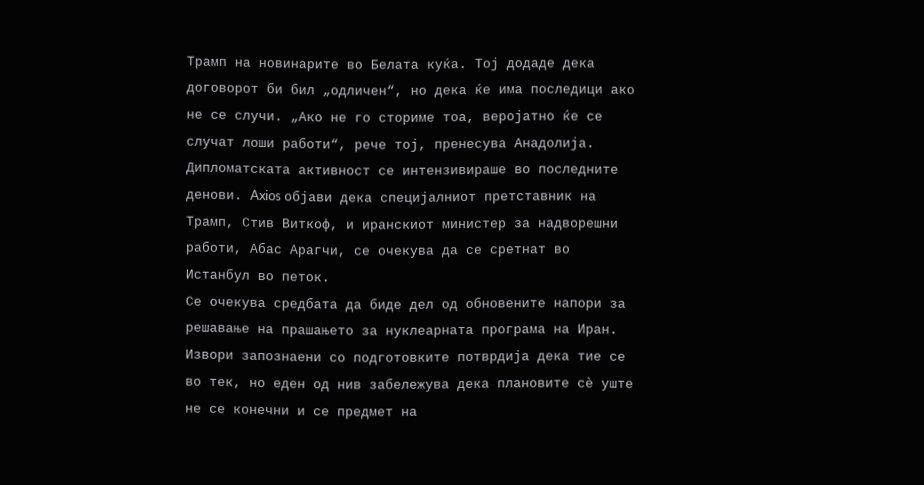Трамп на новинарите во Белата куќа. Тој додаде дека договорот би бил „одличен“, но дека ќе има последици ако не се случи. „Ако не го сториме тоа, веројатно ќе се случат лоши работи“, рече тој, пренесува Анадолија.
Дипломатската активност се интензивираше во последните денови. Axios објави дека специјалниот претставник на Трамп, Стив Виткоф, и иранскиот министер за надворешни работи, Абас Арагчи, се очекува да се сретнат во Истанбул во петок.
Се очекува средбата да биде дел од обновените напори за решавање на прашањето за нуклеарната програма на Иран. Извори запознаени со подготовките потврдија дека тие се во тек, но еден од нив забележува дека плановите сè уште не се конечни и се предмет на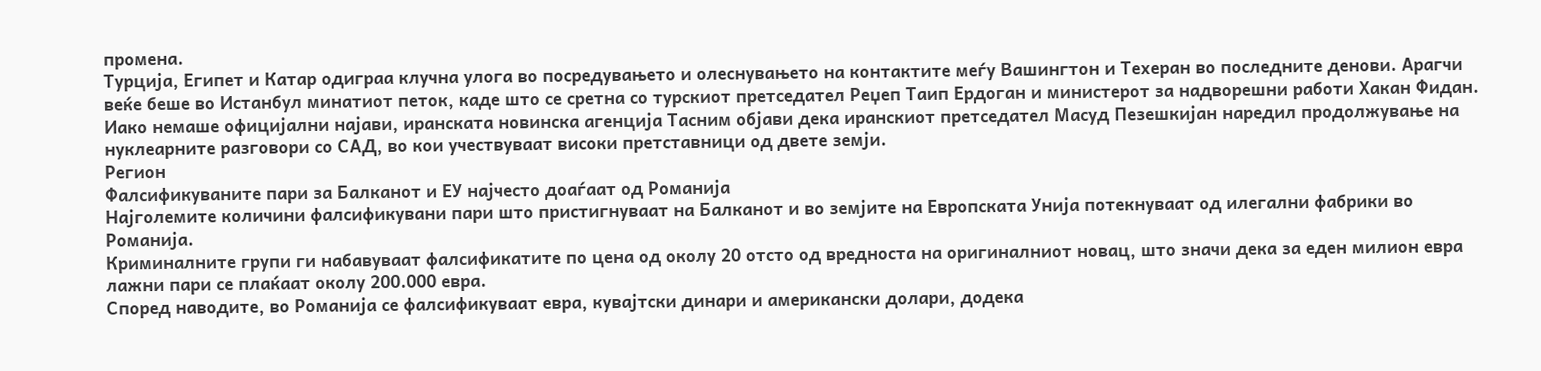промена.
Турција, Египет и Катар одиграа клучна улога во посредувањето и олеснувањето на контактите меѓу Вашингтон и Техеран во последните денови. Арагчи веќе беше во Истанбул минатиот петок, каде што се сретна со турскиот претседател Реџеп Таип Ердоган и министерот за надворешни работи Хакан Фидан.
Иако немаше официјални најави, иранската новинска агенција Тасним објави дека иранскиот претседател Масуд Пезешкијан наредил продолжување на нуклеарните разговори со САД, во кои учествуваат високи претставници од двете земји.
Регион
Фалсификуваните пари за Балканот и ЕУ најчесто доаѓаат од Романија
Најголемите количини фалсификувани пари што пристигнуваат на Балканот и во земјите на Европската Унија потекнуваат од илегални фабрики во Романија.
Криминалните групи ги набавуваат фалсификатите по цена од околу 20 отсто од вредноста на оригиналниот новац, што значи дека за еден милион евра лажни пари се плаќаат околу 200.000 евра.
Според наводите, во Романија се фалсификуваат евра, кувајтски динари и американски долари, додека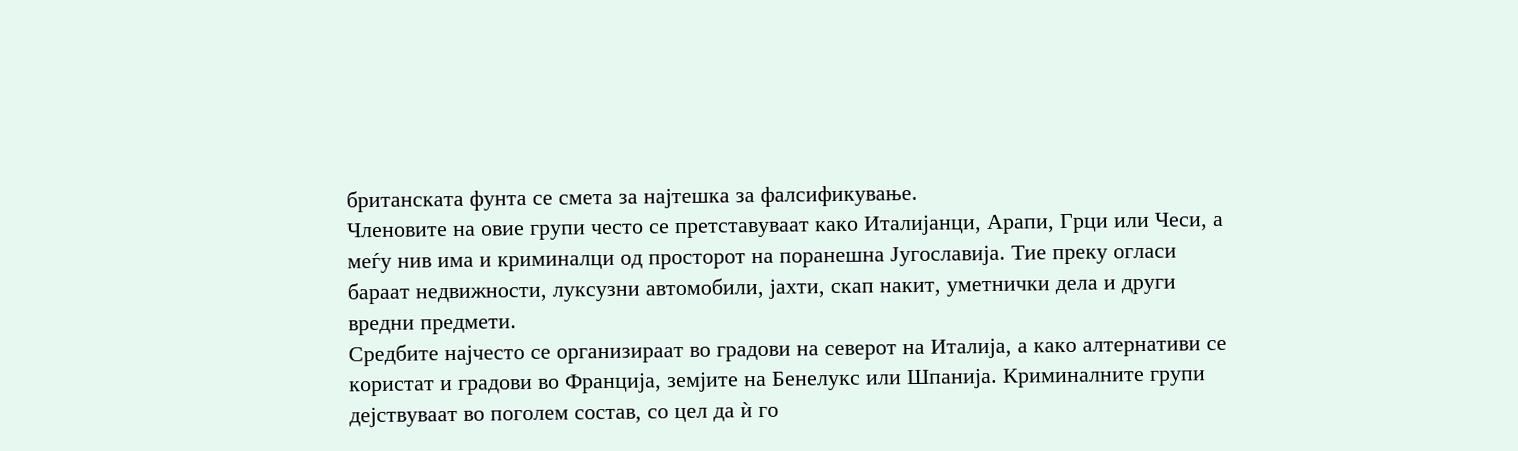британската фунта се смета за најтешка за фалсификување.
Членовите на овие групи често се претставуваат како Италијанци, Арапи, Грци или Чеси, а меѓу нив има и криминалци од просторот на поранешна Југославија. Тие преку огласи бараат недвижности, луксузни автомобили, јахти, скап накит, уметнички дела и други вредни предмети.
Средбите најчесто се организираат во градови на северот на Италија, а како алтернативи се користат и градови во Франција, земјите на Бенелукс или Шпанија. Криминалните групи дејствуваат во поголем состав, со цел да ѝ го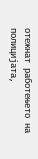отежнат работењето на полицијата,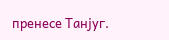пренесе Танјуг.